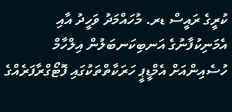ކުރީގެ ރައީސް ޑރ. މުހައްމަދު ވަހީދު އާއި އެމަނިކުފާނުގެ އަނބިކަނބަލުން އިލްހާމް ހުސެއިންއަށް އެމްޑީޕީ ހަރަކާތްތަކުގައި ފޮޓޯގްރާފަރެއްގެ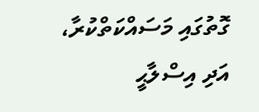ގޮތުގައި މަސައްކަތްކުރާ، އަދި އިސްލާޙީ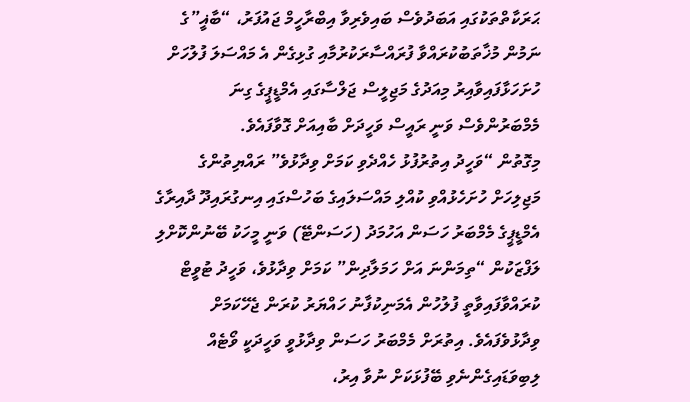ޙަރަކާތްތަކުގައި އަބަދުވެސް ބައިވެރިވާ އިބްރާހީމް ޖައުފަރު، “ބާޣީ”ގެ ނަމުން މުޚާތަބުކުރައްވާ ފުރައްސާރަކުރުމާއި ގުޅިގެން އެ މައްސަލަ ފުލުހަށް ހުށަހަޅާފައިވާއިރު މިއަދުގެ މަޖިލީސް ޖަލްސާގައި އެމްޑީޕީގެ ގިނަ މެމްބަރުންވެސް ވަނީ ރައީސް ވަހީދަށް ބާއިއަށް ގޮވާފައެވެ.
މިގޮތުން “ވަހީދު އިތުރުފުޅު ހެއްދެވި ކަމަށް ވިދާޅުވެ” ރައްޔިތުންގެ މަޖިލިހަށް ހުށަހެޅުއްވި ކުއްލި މައްސަލައިގެ ބަހުސްގައި އިނގުރައިދޫ ދާއިރާގެ އެމްޑީޕީގެ މެމްބަރު ހަސަން އަހުމަދު (ހަސަންޓޭ) ވަނީ މީހަކު ބޭނުންކޮށްލި ލަފްޒަކުން “ތިމަންނަ އަށް ހަމަލާދިން” ކަމަށް ވިދާޅުވެ، ވަހީދު ޓުވީޓް ކުރައްވާފައިވާތީ ފުލުހުން އެމަނިކުފާނު ހައްޔަރު ކުރަން ޖެހޭކަމަށް ވިދާޅުވެފައެވެ. އިތުރަށް މެމްބަރު ހަސަން ވިދާޅުވީ ވަހީދަކީ ވޯޓެއް ލިބިވަޑައިގެންނެވި ބޭފުޅަކަށް ނުވާ އިރު،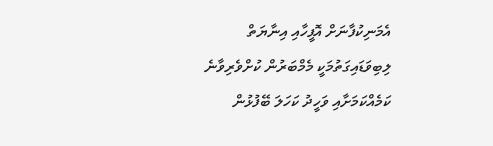އެމަނިކުފާނަށް އޮފީހާއި އިނާޔަތް ލިބިވަޑައިގަތުމަކީ މެމްބަރުން ކުށްވެރިވާނެ ކަމެއްކަމަށާއި ވަހީދު ކަހަލަ ބޭފުޅުން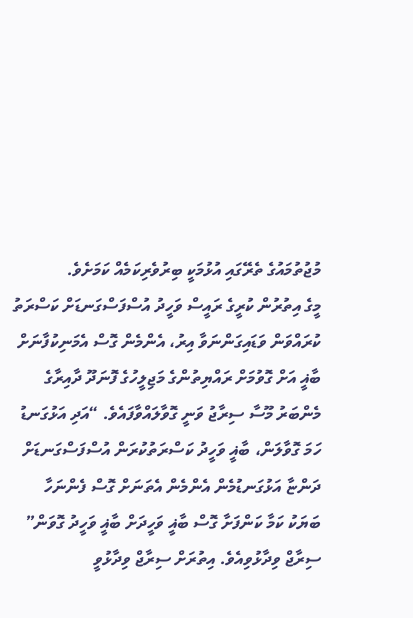މުޖުތުމައުގެ ތެރޭގައި އުޅުމަކީ ބިރުވެރިކަމެއް ކަމަށެވެ.
މީގެ އިތުރުން ކުރީގެ ރައީސް ވަހީދު އުސްފަސްގަނޑަށް ކަސްރަތު ކުރައްވަން ވަޑައިގަންނަވާ އިރު، އެންމެން ގޮސް އެމަނިކުފާނަށް ބާޣީ އަށް ގޮވުމަށް ރައްޔިތުންގެ މަޖިލީހުގެ ފޮނަދޫ ދާއިރާގެ މެންބަރު މޫސާ ސިރާޖު ވަނީ ގޮވާލައްވާފައެވެ. “އަދި އަޅުގަނޑު ހަމަ ގޮވާލަން، ބާޣީ ވަހީދު ކަސްރަތުކުރަން އުސްފަސްގަނޑަށް ދަންޏާ އަޅުގަނޑުމެން އެންމެން އެތަނަށް ގޮސް ފެންނަހާ ބަޔަކު ކަމާ ކަންފަށާ ގޮސް ބާޣީ ވަހީދަށް ބާޣީ ވަހީދު ގޮވަން” ސިރާޖް ވިދާޅުވިއެވެ. އިތުރަށް ސިރާޖް ވިދާޅުވީ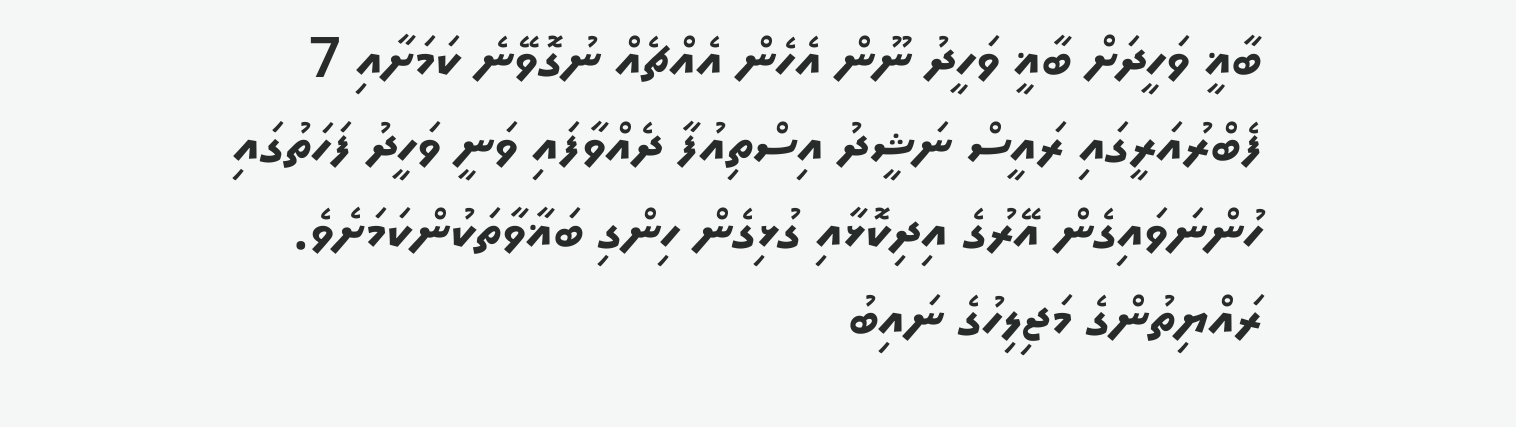ބާޣީ ވަހީދަށް ބާޣީ ވަހީދު ނޫން އެހެން އެއްޗެއް ނުގޮވޭނެ ކަމަށާއި 7 ފެބްރުއަރީގައި ރައީސް ނަޝީދު އިސްތިއުފާ ދެއްވާފައި ވަނީ ވަހީދު ފަހަތުގައި ހުންނަވައިގެން އޭރުގެ އިދިކޮޅާއި ގުޅިގެން ހިންގި ބަޣާވާތަކުންކަމަށެވެ.
ރައްޔިތުންގެ މަޖިލިހުގެ ނައިބު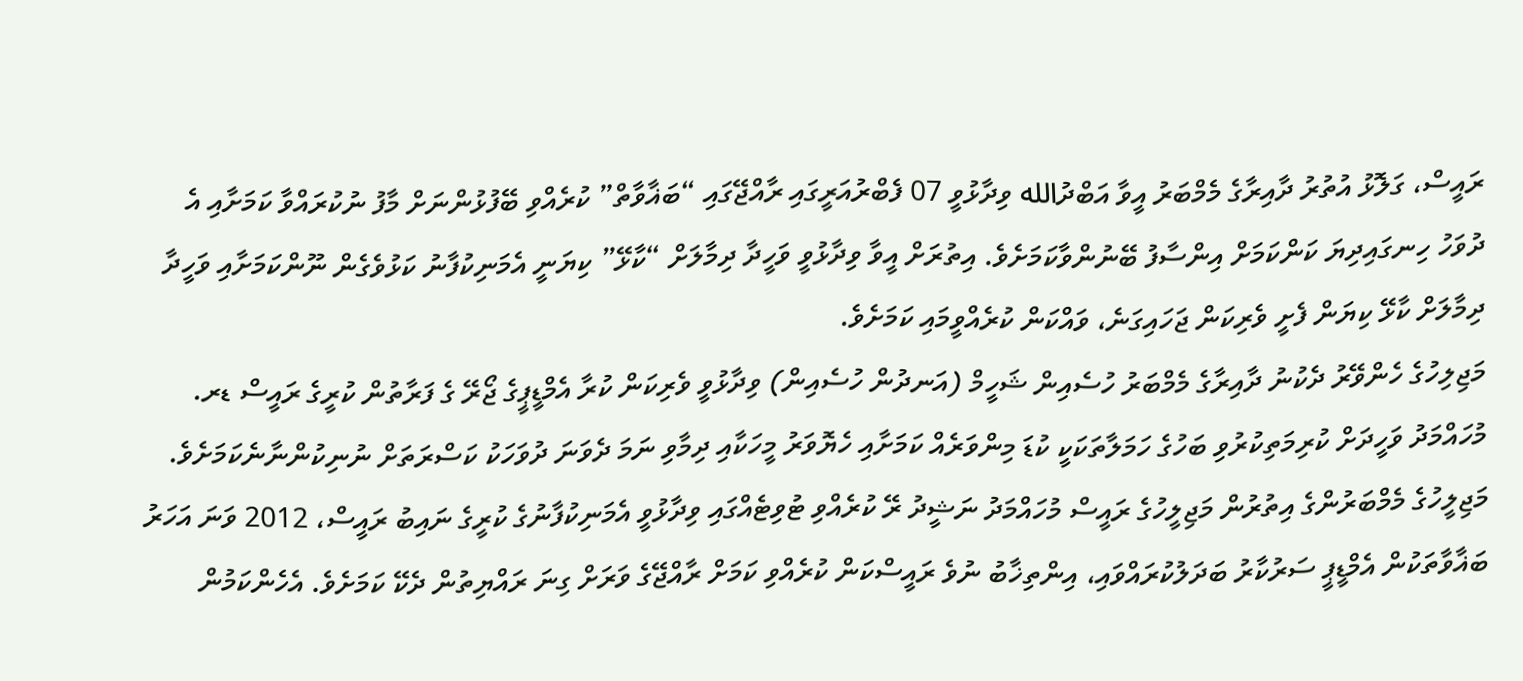ރައީސް، ގަލޮޅު އުތުރު ދާއިރާގެ މެމްބަރު އީވާ އަބްދުالله ވިދާޅުވީ 07 ފެބްރުއަރީގައި ރާއްޖޭގައި “ބަޣާވާތް” ކުރެއްވި ބޭފުޅުންނަށް މާފު ނުކުރައްވާ ކަމަށާއި އެ ދުވަހު ހިނގައިދިޔަ ކަންކަމަށް އިންސާފު ބޭނުންވާކަމަށެވެ. އިތުރަށް އީވާ ވިދާޅުވީ ވަހީދާ ދިމާލަށް “ކާޅޭ” ކިޔަނީ އެމަނިކުފާނު ކަޅުވެގެން ނޫންކަމަށާއި ވަހީދާ ދިމާލަށް ކާޅޭ ކިޔަން ފެށީ ވެރިކަން ޖަހައިގަނެ، ވައްކަން ކުރެއްވީމައި ކަމަށެވެ.
މަޖިލިހުގެ ހެންވޭރު ދެކުނު ދާއިރާގެ މެމްބަރު ހުސެއިން ޝަހީމް (އަނދުން ހުސެއިން) ވިދާޅުވީ ވެރިކަން ކުރާ އެމްޑީޕީގެ ޖޯރޭ ގެ ފަރާތުން ކުރީގެ ރައީސް ޑރ. މުހައްމަދު ވަހީދަށް ކުރިމަތިކުރުވި ބަހުގެ ހަމަލާތަކަކީ ކުޑަ މިންވަރެއް ކަމަށާއި ހެޔޮވަރު މީހަކާއި ދިމާވި ނަމަ ދެވަނަ ދުވަހަކު ކަސްރަތަށް ނުނިކުންނާނެކަމަށެވެ.
މަޖިލީހުގެ މެމްބަރުންގެ އިތުރުން މަޖިލީހުގެ ރައީސް މުހައްމަދު ނަޝީދު ރޭ ކުރެއްވި ޓުވިޓެއްގައި ވިދާޅުވީ އެމަނިކުފާނުގެ ކުރީގެ ނައިބު ރައީސް، 2012 ވަނަ އަހަރު ބަޣާވާތަކުން އެމްޑީޕީ ސަރުކާރު ބަދަލުކުރައްވައި، އިންތިޚާބު ނުވެ ރައީސްކަން ކުރެއްވި ކަމަށް ރާއްޖޭގެ ވަރަށް ގިނަ ރައްޔިތުން ދެކޭ ކަމަށެވެ. އެހެންކަމުން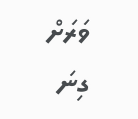ވަރަށް ގިނަ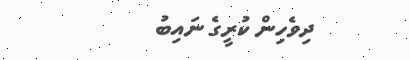ދިވެހިން ކުރީގެ ނައިބު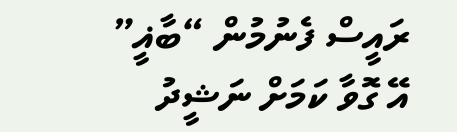ރައީސް ފެނުމުން “ބާޣީ” އޭ ގޮވާ ކަމަށް ނަޝީދު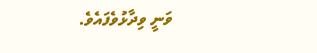ވަނީ ވިދާޅުވެފައެވެ.